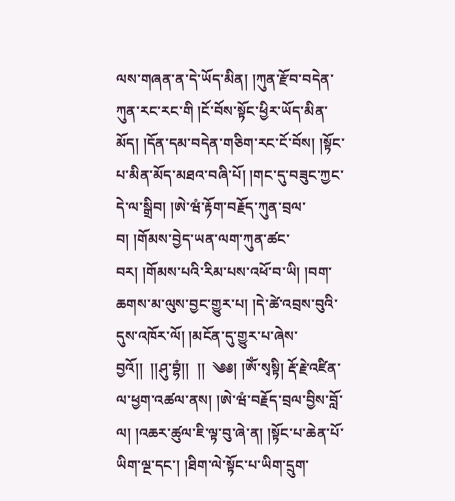ལས་གཞན་ན་དེ་ཡོད་མིན། །ཀུན་རྫོབ་བདེན་ཀུན་རང་རང་གི །ངོ་བོས་སྟོང་ཕྱིར་ཡོད་མིན་མོད། །དོན་དམ་བདེན་གཅིག་རང་ངོ་བོས། །སྟོང་པ་མིན་མོད་མཐའ་བཞི་པོ། །གང་དུ་བཟུང་ཀྱང་དེ་ལ་སྒྲིབ། །ཨེ་ཝཾ་རྟོག་བརྗོད་ཀུན་བྲལ་བ། །གོམས་བྱེད་ཡན་ལག་ཀུན་ཚང་བར། །གོམས་པའི་རིམ་པས་འཕོ་བ་ཡི། །བག་ཆགས་མ་ལུས་བྱང་གྱུར་པ། །དེ་ཚེ་འབྲས་བུའི་དུས་འཁོར་ལོ། །མངོན་དུ་གྱུར་པ་ཞེས་བྱའོ།།  །།ཤུ་བྷཾ།།  །།  ༄༅། །ཨོཾ་སྭསྟི། རྡོ་རྗེ་འཛིན་ལ་ཕྱག་འཚལ་ནས། །ཨེ་ཝཾ་བརྗོད་བྲལ་བྱིས་བློ་ལ། །འཆར་ཚུལ་ཇི་ལྟ་བུ་ཞེ་ན། །སྟོང་པ་ཆེན་པོ་ཡིག་ལྔ་དང་། །ཐིག་ལེ་སྟོང་པ་ཡིག་དྲུག་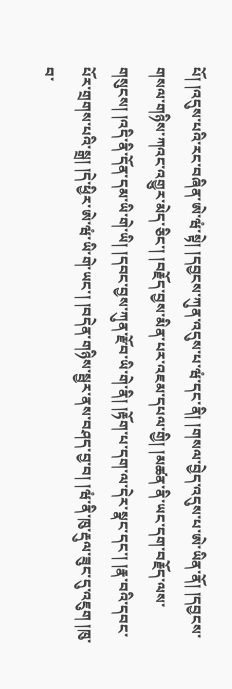པོ། །འདུས་པའི་རང་བཞིན་ཨེ་ཝཾ་སྟེ། །དབྱངས་ཀུན་འདུས་པ་ཝཾ་དང་ནི། །གསལ་བྱེད་འདུས་པ་ཨེ་ཡིན་ནོ། །དབྱངས་གསལ་གཉིས་ཀའང་འགྱུར་མེད་ཅིང་། །བརྗོད་བྱས་མིན་པར་འཇམ་དཔལ་གྱི། །མཚན་ནི་ཡང་དག་བརྗོད་ལས་གསུངས། །འདི་ནི་དོན་དམ་ཡི་གེ་ཡི། །དབང་བྱས་ཀུན་རྫོབ་ཡི་གེ་ནི། །རྟོག་པ་དག་ལ་དེར་སྣང་དང་། །རྣ་བའི་དབང་པོར་གྲགས་པའི་སྒྲ། །དེ་ཕྱིར་ཨེ་ཝཾ་ཡི་གེ་ཡང་། །བདེན་གཉིས་སྦྱར་ནས་བཤད་བྱ་བ། །ཝཾ་ནི་ཁུ་རྡུལ་ཟུང་དུ་འཇུག །ཁུ་བ་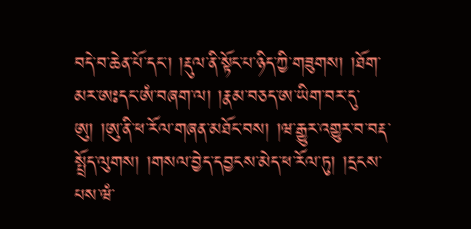བདེ་བ་ཆེན་པོ་དང་། །རྡུལ་ནི་སྟོང་པ་ཉིད་ཀྱི་གཟུགས། །ཐོག་མར་ཨཿདང་ཨཾ་བཞག་ལ། །རྣམ་བཅད་ཨ་ཡིག་བར་དུ་ཨུ། །ཨུ་ནི་ཕ་རོལ་གཞན་མཐོང་བས། །ཝ་རྒྱུར་འགྱུར་བ་བརྡ་སྤྲོད་ལུགས། །གསལ་བྱེད་དབྱངས་མེད་ཕ་རོལ་ཏུ། །དྲངས་པས་ཝཾ་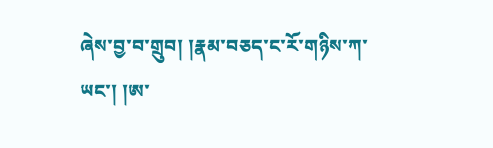ཞེས་བྱ་བ་གྲུབ། །རྣམ་བཅད་ང་རོ་གཉིས་ཀ་ཡང་། །ཨ་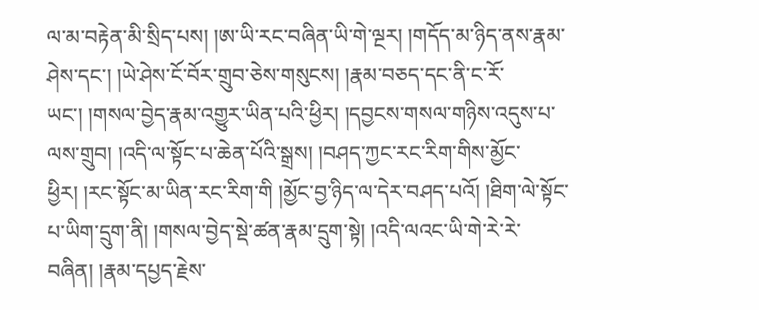ལ་མ་བརྟེན་མི་སྲིད་པས། །ཨ་ཡི་རང་བཞིན་ཡི་གེ་ལྔར། །གདོད་མ་ཉིད་ནས་རྣམ་ཤེས་དང་། །ཡེ་ཤེས་ངོ་བོར་གྲུབ་ཅེས་གསུངས། །རྣམ་བཅད་དང་ནི་ང་རོ་ཡང་། །གསལ་བྱེད་རྣམ་འགྱུར་ཡིན་པའི་ཕྱིར། །དབྱངས་གསལ་གཉིས་འདུས་པ་ལས་གྲུབ། །འདི་ལ་སྟོང་པ་ཆེན་པོའི་སྒྲས། །བཤད་ཀྱང་རང་རིག་གིས་མྱོང་ཕྱིར། །རང་སྟོང་མ་ཡིན་རང་རིག་གི །མྱོང་བྱ་ཉིད་ལ་དེར་བཤད་པའོ། །ཐིག་ལེ་སྟོང་པ་ཡིག་དྲུག་ནི། །གསལ་བྱེད་སྡེ་ཚན་རྣམ་དྲུག་སྟེ། །འདི་ལའང་ཡི་གེ་རེ་རེ་བཞིན། །རྣམ་དཔྱད་རྗེས་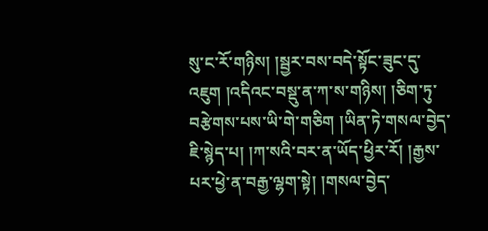སུ་ང་རོ་གཉིས། །སྦྱར་བས་བདེ་སྟོང་ཟུང་དུ་འཇུག །འདིའང་བསྡུ་ན་ཀ་ས་གཉིས། །ཅིག་ཏུ་བརྩེགས་པས་ཡི་གེ་གཅིག །ཡིན་ཏེ་གསལ་བྱེད་ཇི་སྙེད་པ། །ཀ་སའི་བར་ན་ཡོད་ཕྱིར་རོ། །རྒྱས་པར་ཕྱེ་ན་བརྒྱ་ལྷག་སྟེ། །གསལ་བྱེད་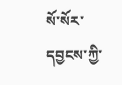སོ་སོར་དབྱངས་ཀྱི་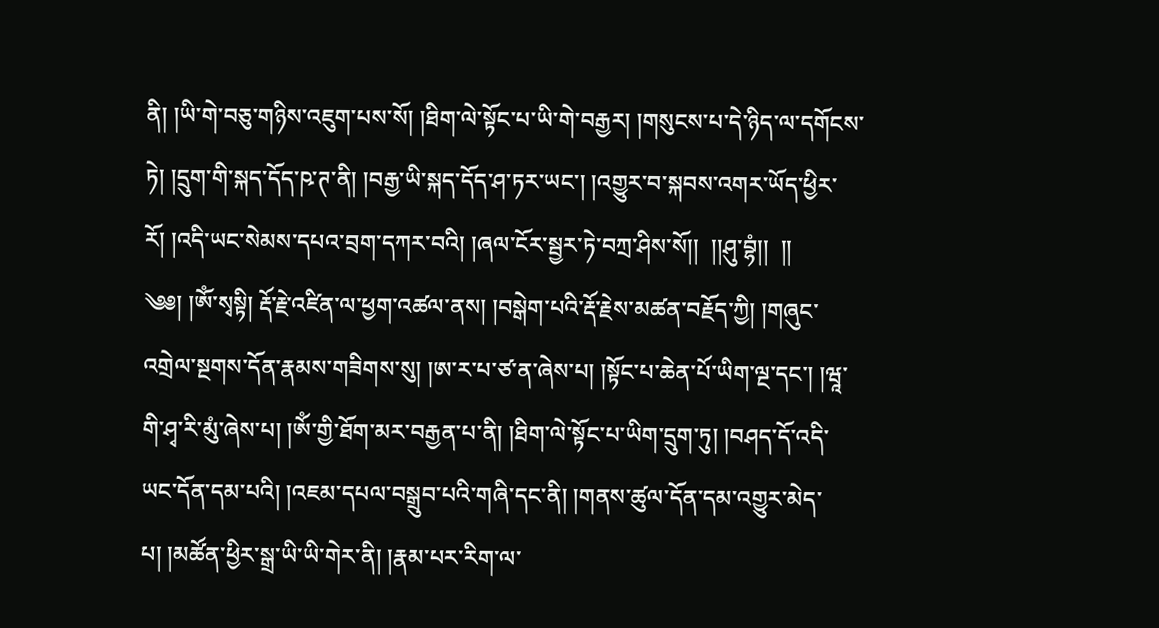ནི། །ཡི་གེ་བཅུ་གཉིས་འཇུག་པས་སོ། །ཐིག་ལེ་སྟོང་པ་ཡི་གེ་བརྒྱར། །གསུངས་པ་དེ་ཉིད་ལ་དགོངས་ཏེ། །དྲུག་གི་སྐད་དོད་ཥ་ཊ་ནི། །བརྒྱ་ཡི་སྐད་དོད་ཤ་ཏར་ཡང་། །འགྱུར་བ་སྐབས་འགར་ཡོད་ཕྱིར་རོ། །འདི་ཡང་སེམས་དཔའ་བྲག་དཀར་བའི། །ཞལ་ངོར་སྦྱར་ཏེ་བཀྲ་ཤིས་སོ།།  །།ཤུ་བྷཾ།།  །།  ༄༅། །ཨོཾ་སྭསྟི། རྡོ་རྗེ་འཛིན་ལ་ཕྱག་འཚལ་ནས། །བསྒེག་པའི་རྡོ་རྗེས་མཚན་བརྗོད་ཀྱི། །གཞུང་འགྲེལ་སྔགས་དོན་རྣམས་གཟིགས་སུ། །ཨ་ར་པ་ཙ་ན་ཞེས་པ། །སྟོང་པ་ཆེན་པོ་ཡིག་ལྔ་དང་། །ཝཱ་གི་ཤྭ་རི་མུཾ་ཞེས་པ། །ཨོཾ་གྱི་ཐོག་མར་བརྒྱན་པ་ནི། །ཐིག་ལེ་སྟོང་པ་ཡིག་དྲུག་ཏུ། །བཤད་དོ་འདི་ཡང་དོན་དམ་པའི། །འཇམ་དཔལ་བསྒྲུབ་པའི་གཞི་དང་ནི། །གནས་ཚུལ་དོན་དམ་འགྱུར་མེད་པ། །མཚོན་ཕྱིར་སྒྲ་ཡི་ཡི་གེར་ནི། །རྣམ་པར་རིག་ལ་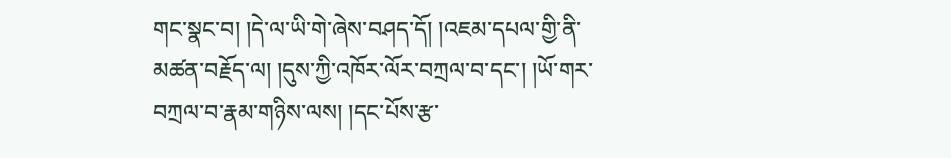གང་སྣང་བ། །དེ་ལ་ཡི་གེ་ཞེས་བཤད་དོ། །འཇམ་དཔལ་གྱི་ནི་མཚན་བརྗོད་ལ། །དུས་ཀྱི་འཁོར་ལོར་བཀྲལ་བ་དང་། །ཡོ་གར་བཀྲལ་བ་རྣམ་གཉིས་ལས། །དང་པོས་རྩ་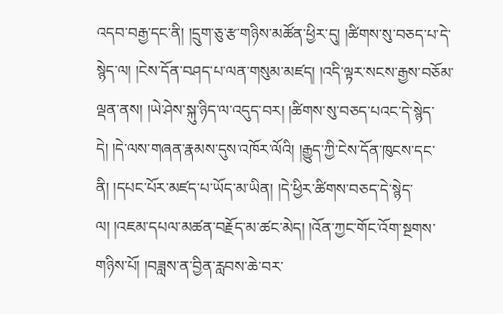འདབ་བརྒྱ་དང་ནི། །དྲུག་ཅུ་རྩ་གཉིས་མཚོན་ཕྱིར་དུ། །ཚིགས་སུ་བཅད་པ་དེ་སྙེད་ལ། །ངེས་དོན་བཤད་པ་ལན་གསུམ་མཛད། །འདི་ལྟར་སངས་རྒྱས་བཅོམ་ལྡན་ནས། །ཡེ་ཤེས་སྐུ་ཉིད་ལ་འདུད་བར། །ཚིགས་སུ་བཅད་པའང་དེ་སྙེད་དེ། །དེ་ལས་གཞན་རྣམས་དུས་འཁོར་ལོའི། །རྒྱུད་ཀྱི་ངེས་དོན་ཁུངས་དང་ནི། །དཔང་པོར་མཛད་པ་ཡོད་མ་ཡིན། །དེ་ཕྱིར་ཚིགས་བཅད་དེ་སྙེད་ལ། །འཇམ་དཔལ་མཚན་བརྗོད་མ་ཚང་མེད། །འོན་ཀྱང་གོང་འོག་སྔགས་གཉིས་པོ། །བཟླས་ན་བྱིན་རླབས་ཆེ་བར་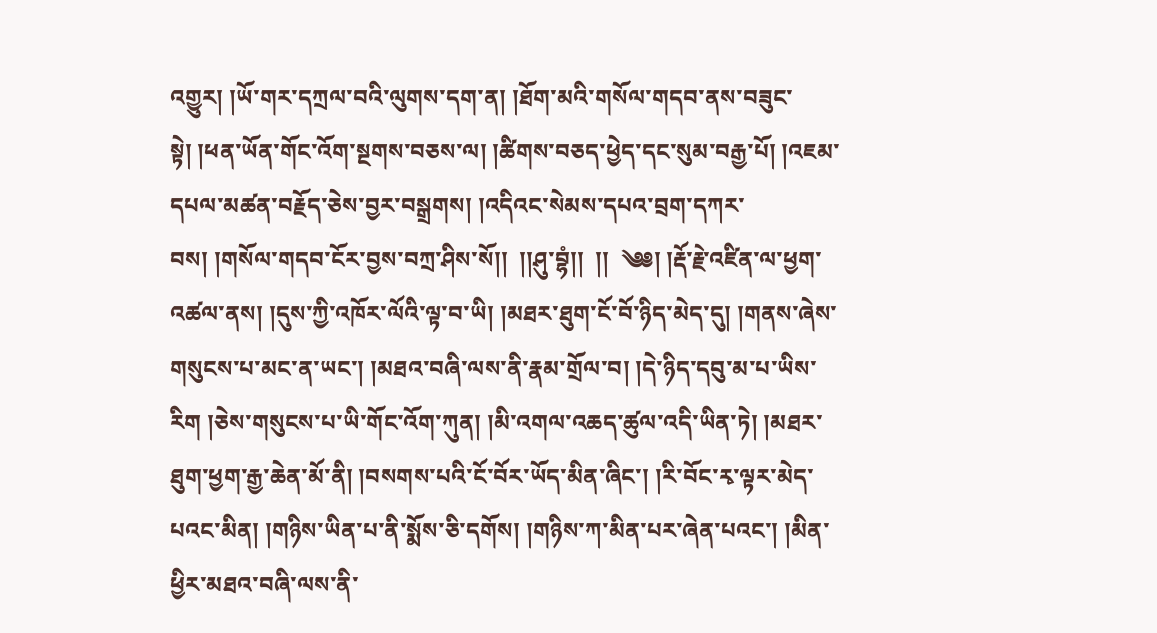འགྱུར། །ཡོ་གར་དཀྲལ་བའི་ལུགས་དག་ན། །ཐོག་མའི་གསོལ་གདབ་ནས་བཟུང་སྟེ། །ཕན་ཡོན་གོང་འོག་སྔགས་བཅས་ལ། །ཚིགས་བཅད་ཕྱེད་དང་སུམ་བརྒྱ་པོ། །འཇམ་དཔལ་མཚན་བརྗོད་ཅེས་བྱར་བསྒྲགས། །འདིའང་སེམས་དཔའ་བྲག་དཀར་བས། །གསོལ་གདབ་ངོར་བྱས་བཀྲ་ཤིས་སོ།།  །།ཤུ་བྷཾ།།  །།  ༄༅། །རྡོ་རྗེ་འཛིན་ལ་ཕྱག་འཚལ་ནས། །དུས་ཀྱི་འཁོར་ལོའི་ལྟ་བ་ཡི། །མཐར་ཐུག་ངོ་བོ་ཉིད་མེད་དུ། །གནས་ཞེས་གསུངས་པ་མང་ན་ཡང་། །མཐའ་བཞི་ལས་ནི་རྣམ་གྲོལ་བ། །དེ་ཉིད་དབུ་མ་པ་ཡིས་རིག །ཅེས་གསུངས་པ་ཡི་གོང་འོག་ཀུན། །མི་འགལ་འཆད་ཚུལ་འདི་ཡིན་ཏེ། །མཐར་ཐུག་ཕྱག་རྒྱ་ཆེན་མོ་ནི། །བསགས་པའི་ངོ་བོར་ཡོད་མིན་ཞིང་། །རི་བོང་རྭ་ལྟར་མེད་པའང་མིན། །གཉིས་ཡིན་པ་ནི་སྨོས་ཅི་དགོས། །གཉིས་ཀ་མིན་པར་ཞེན་པའང་། །མིན་ཕྱིར་མཐའ་བཞི་ལས་ནི་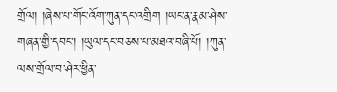གྲོལ། །ཞེས་པ་གོང་འོག་ཀུན་དང་འགྲིག །ཡང་ན་རྣམ་ཤེས་གཞན་གྱི་དབང་། །ཡུལ་དང་བཅས་པ་མཐའ་བཞི་པོ། །ཀུན་ལས་གྲོལ་བ་ཤེར་ཕྱིན་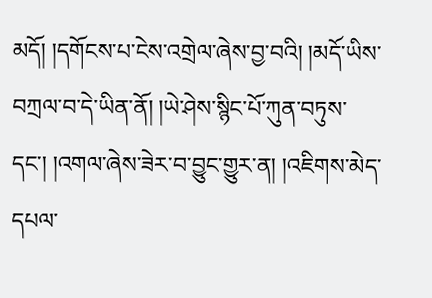མདོ། །དགོངས་པ་ངེས་འགྲེལ་ཞེས་བྱ་བའི། །མདོ་ཡིས་བཀྲལ་བ་དེ་ཡིན་ནོ། །ཡེ་ཤེས་སྙིང་པོ་ཀུན་བཏུས་དང་། །འགལ་ཞེས་ཟེར་བ་བྱུང་གྱུར་ན། །འཇིགས་མེད་དཔལ་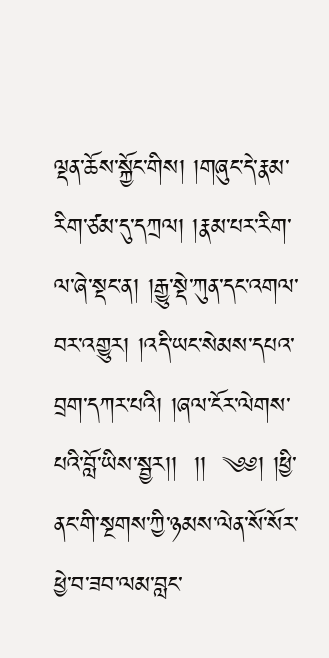ལྡན་ཆོས་སྐྱོང་གིས། །གཞུང་དེ་རྣམ་རིག་ཙམ་དུ་དཀྲལ། །རྣམ་པར་རིག་ལ་ཞེ་སྡང་ན། །རྒྱུ་སྡེ་ཀུན་དང་འགལ་བར་འགྱུར། །འདི་ཡང་སེམས་དཔའ་བྲག་དཀར་པའི། །ཞལ་ངོར་ལེགས་པའི་བློ་ཡིས་སྦྱར།།  །།  ༄༅། །ཕྱི་ནང་གི་སྔགས་ཀྱི་ཉམས་ལེན་སོ་སོར་ཕྱེ་བ་ཟབ་ལམ་བླང་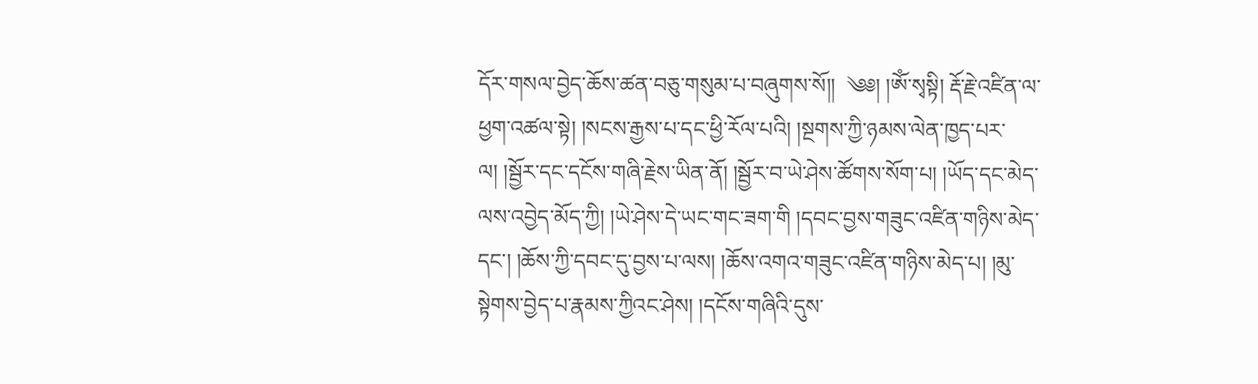དོར་གསལ་བྱེད་ཆོས་ཚན་བཅུ་གསུམ་པ་བཞུགས་སོ།།  ༄༅། །ཨོཾ་སྭསྟི། རྡོ་རྗེ་འཛིན་ལ་ཕྱག་འཚལ་སྟེ། །སངས་རྒྱས་པ་དང་ཕྱི་རོལ་པའི། །སྔགས་ཀྱི་ཉམས་ལེན་ཁྱད་པར་ལ། །སྦྱོར་དང་དངོས་གཞི་རྗེས་ཡིན་ནོ། །སྦྱོར་བ་ཡེ་ཤེས་ཚོགས་སོག་པ། །ཡོད་དང་མེད་ལས་འབྱེད་མོད་ཀྱི། །ཡེ་ཤེས་དེ་ཡང་གང་ཟག་གི །དབང་བྱས་གཟུང་འཛིན་གཉིས་མེད་དང་། །ཆོས་ཀྱི་དབང་དུ་བྱས་པ་ལས། །ཆོས་འགའ་གཟུང་འཛིན་གཉིས་མེད་པ། །མུ་སྟེགས་བྱེད་པ་རྣམས་ཀྱིའང་ཤེས། །དངོས་གཞིའི་དུས་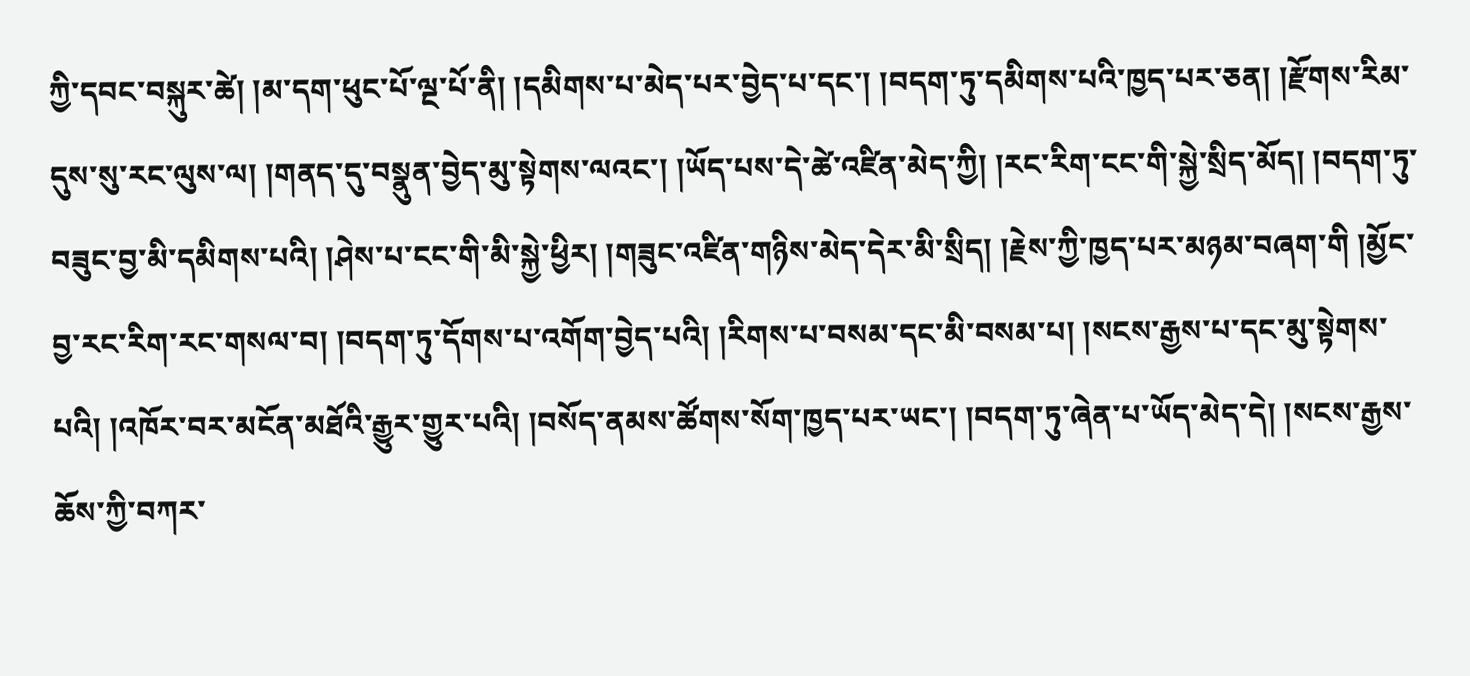ཀྱི་དབང་བསྐུར་ཚེ། །མ་དག་ཕུང་པོ་ལྔ་པོ་ནི། །དམིགས་པ་མེད་པར་བྱེད་པ་དང་། །བདག་ཏུ་དམིགས་པའི་ཁྱད་པར་ཅན། །རྫོགས་རིམ་དུས་སུ་རང་ལུས་ལ། །གནད་དུ་བསྣུན་བྱེད་མུ་སྟེགས་ལའང་། །ཡོད་པས་དེ་ཚེ་འཛིན་མེད་ཀྱི། །རང་རིག་ངང་གི་སྐྱེ་སྲིད་མོད། །བདག་ཏུ་བཟུང་བྱ་མི་དམིགས་པའི། །ཤེས་པ་ངང་གི་མི་སྐྱེ་ཕྱིར། །གཟུང་འཛིན་གཉིས་མེད་དེར་མི་སྲིད། །རྗེས་ཀྱི་ཁྱད་པར་མཉམ་བཞག་གི །མྱོང་བྱ་རང་རིག་རང་གསལ་བ། །བདག་ཏུ་དོགས་པ་འགོག་བྱེད་པའི། །རིགས་པ་བསམ་དང་མི་བསམ་པ། །སངས་རྒྱས་པ་དང་མུ་སྟེགས་པའི། །འཁོར་བར་མངོན་མཐོའི་རྒྱུར་གྱུར་པའི། །བསོད་ནམས་ཚོགས་སོག་ཁྱད་པར་ཡང་། །བདག་ཏུ་ཞེན་པ་ཡོད་མེད་དེ། །སངས་རྒྱས་ཆོས་ཀྱི་བཀར་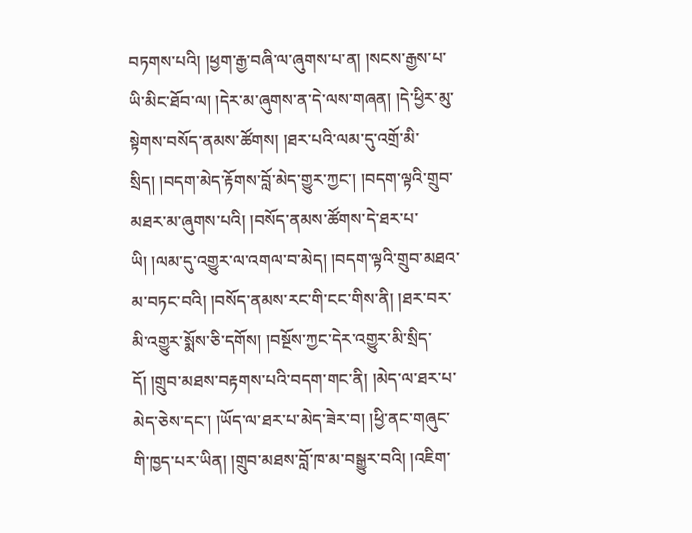བཏགས་པའི། །ཕྱག་རྒྱ་བཞི་ལ་ཞུགས་པ་ན། །སངས་རྒྱས་པ་ཡི་མིང་ཐོབ་ལ། །དེར་མ་ཞུགས་ན་དེ་ལས་གཞན། །དེ་ཕྱིར་མུ་སྟེགས་བསོད་ནམས་ཚོགས། །ཐར་པའི་ལམ་དུ་འགྲོ་མི་སྲིད། །བདག་མེད་རྟོགས་བློ་མེད་གྱུར་ཀྱང་། །བདག་ལྟའི་གྲུབ་མཐར་མ་ཞུགས་པའི། །བསོད་ནམས་ཚོགས་དེ་ཐར་པ་ཡི། །ལམ་དུ་འགྱུར་ལ་འགལ་བ་མེད། །བདག་ལྟའི་གྲུབ་མཐའ་མ་བཏང་བའི། །བསོད་ནམས་རང་གི་ངང་གིས་ནི། །ཐར་བར་མི་འགྱུར་སྨོས་ཅི་དགོས། །བསྔོས་ཀྱང་དེར་འགྱུར་མི་སྲིད་དོ། །གྲུབ་མཐས་བརྟགས་པའི་བདག་གང་ནི། །མེད་ལ་ཐར་པ་མེད་ཅེས་དང་། །ཡོད་ལ་ཐར་པ་མེད་ཟེར་བ། །ཕྱི་ནང་གཞུང་གི་ཁྱད་པར་ཡིན། །གྲུབ་མཐས་བློ་ཁ་མ་བསྒྱུར་བའི། །འཇིག་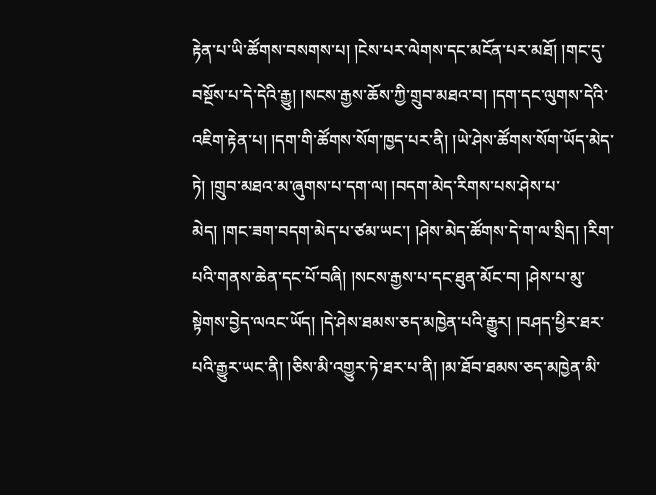རྟེན་པ་ཡི་ཚོགས་བསགས་པ། །ངེས་པར་ལེགས་དང་མངོན་པར་མཐོ། །གང་དུ་བསྔོས་པ་དེ་དེའི་རྒྱུ། །སངས་རྒྱས་ཆོས་ཀྱི་གྲུབ་མཐའ་བ། །དག་དང་ལུགས་དེའི་འཇིག་རྟེན་པ། །དག་གི་ཚོགས་སོག་ཁྱད་པར་ནི། །ཡེ་ཤེས་ཚོགས་སོག་ཡོད་མེད་ཏེ། །གྲུབ་མཐའ་མ་ཞུགས་པ་དག་ལ། །བདག་མེད་རིགས་པས་ཤེས་པ་མེད། །གང་ཟག་བདག་མེད་པ་ཙམ་ཡང་། །ཤེས་མེད་ཚོགས་དེ་ག་ལ་སྲིད། །རིག་པའི་གནས་ཆེན་དང་པོ་བཞི། །སངས་རྒྱས་པ་དང་ཐུན་མོང་བ། །ཤེས་པ་མུ་སྟེགས་བྱེད་ལའང་ཡོད། །དེ་ཤེས་ཐམས་ཅད་མཁྱེན་པའི་རྒྱུར། །བཤད་ཕྱིར་ཐར་པའི་རྒྱུར་ཡང་ནི། །ཅིས་མི་འགྱུར་ཏེ་ཐར་པ་ནི། །མ་ཐོབ་ཐམས་ཅད་མཁྱེན་མི་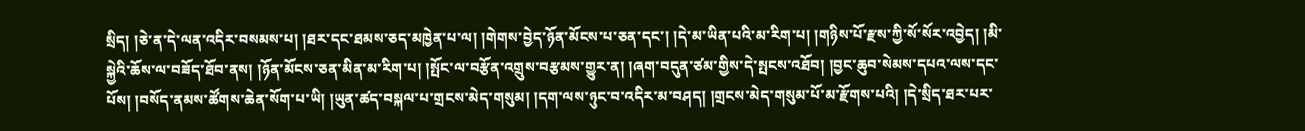སྲིད། །ཅེ་ན་དེ་ལན་འདིར་བསམས་པ། །ཐར་དང་ཐམས་ཅད་མཁྱེན་པ་ལ། །གེགས་བྱེད་ཉོན་མོངས་པ་ཅན་དང་། །དེ་མ་ཡིན་པའི་མ་རིག་པ། །གཉིས་པོ་རྫས་ཀྱི་སོ་སོར་འབྱེད། །མི་སྐྱེའི་ཆོས་ལ་བཟོད་ཐོབ་ནས། །ཉོན་མོངས་ཅན་མིན་མ་རིག་པ། །སྤོང་ལ་བརྩོན་འགྲུས་བརྩམས་གྱུར་ན། །ཞག་བདུན་ཙམ་གྱིས་དེ་སྤངས་འཐོབ། །བྱང་ཆུབ་སེམས་དཔའ་ལས་དང་པོས། །བསོད་ནམས་ཚོགས་ཆེན་སོག་པ་ཡི། །ཡུན་ཚད་བསྐལ་པ་གྲངས་མེད་གསུམ། །དག་ལས་ཉུང་བ་འདིར་མ་བཤད། །གྲངས་མེད་གསུམ་པོ་མ་རྫོགས་པའི། །དེ་སྲིད་ཐར་པར་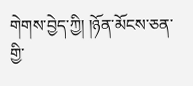གེགས་བྱེད་ཀྱི། །ཉོན་མོངས་ཅན་གྱི་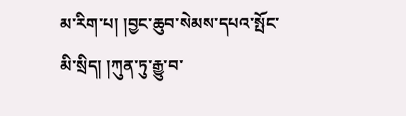མ་རིག་པ། །བྱང་ཆུབ་སེམས་དཔའ་སྤོང་མི་སྲིད། །ཀུན་ཏུ་རྒྱུ་བ་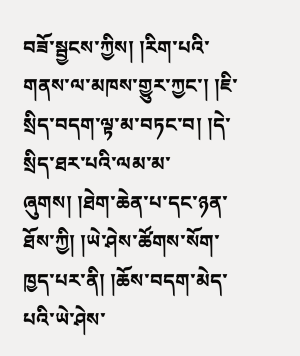བཟོ་སྦྱངས་ཀྱིས། །རིག་པའི་གནས་ལ་མཁས་གྱུར་ཀྱང་། །ཇི་སྲིད་བདག་ལྟ་མ་བཏང་བ། །དེ་སྲིད་ཐར་པའི་ལམ་མ་ཞུགས། །ཐེག་ཆེན་པ་དང་ཉན་ཐོས་ཀྱི། །ཡེ་ཤེས་ཚོགས་སོག་ཁྱད་པར་ནི། །ཆོས་བདག་མེད་པའི་ཡེ་ཤེས་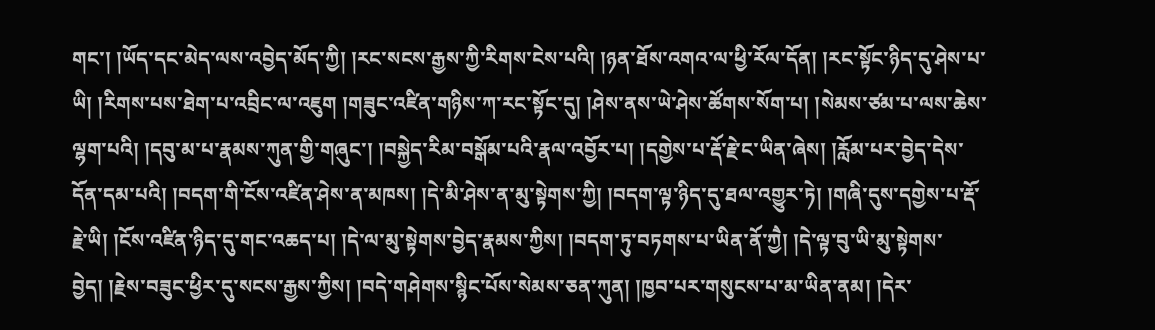གང་། །ཡོད་དང་མེད་ལས་འབྱེད་མོད་ཀྱི། །རང་སངས་རྒྱས་ཀྱི་རིགས་ངེས་པའི། །ཉན་ཐོས་འགའ་ལ་ཕྱི་རོལ་དོན། །རང་སྟོང་ཉིད་དུ་ཤེས་པ་ཡི། །རིགས་པས་ཐེག་པ་འབྲིང་ལ་འཇུག །གཟུང་འཛིན་གཉིས་ཀ་རང་སྟོང་དུ། །ཤེས་ནས་ཡེ་ཤེས་ཚོགས་སོག་པ། །སེམས་ཙམ་པ་ལས་ཆེས་ལྷག་པའི། །དབུ་མ་པ་རྣམས་ཀུན་གྱི་གཞུང་། །བསྐྱེད་རིམ་བསྒོམ་པའི་རྣལ་འབྱོར་པ། །དགྱེས་པ་རྡོ་རྗེ་ང་ཡིན་ཞེས། །རློམ་པར་བྱེད་དེས་དོན་དམ་པའི། །བདག་གི་ངོས་འཛིན་ཤེས་ན་མཁས། །དེ་མི་ཤེས་ན་མུ་སྟེགས་ཀྱི། །བདག་ལྟ་ཉིད་དུ་ཐལ་འགྱུར་ཏེ། །གཞི་དུས་དགྱེས་པ་རྡོ་རྗེ་ཡི། །ངོས་འཛིན་ཉིད་དུ་གང་འཆད་པ། །དེ་ལ་མུ་སྟེགས་བྱེད་རྣམས་ཀྱིས། །བདག་ཏུ་བཏགས་པ་ཡིན་ནོ་ཀྱཻ། །དེ་ལྟ་བུ་ཡི་མུ་སྟེགས་བྱེད། །རྗེས་བཟུང་ཕྱིར་དུ་སངས་རྒྱས་ཀྱིས། །བདེ་གཤེགས་སྙིང་པོས་སེམས་ཅན་ཀུན། །ཁྱབ་པར་གསུངས་པ་མ་ཡིན་ནམ། །དེར་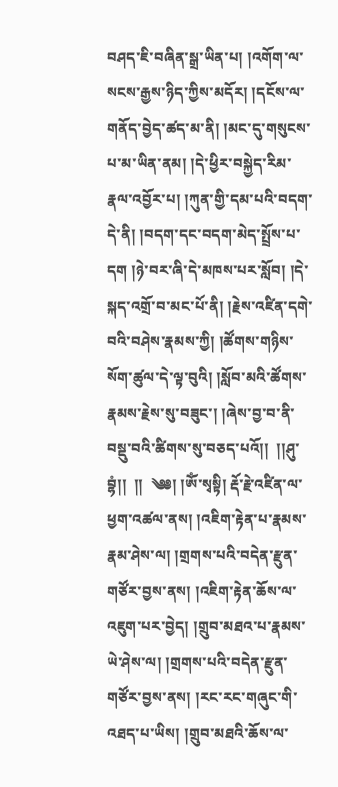བཤད་ཇི་བཞིན་སྒྲ་ཡིན་པ། །འགོག་ལ་སངས་རྒྱས་ཉིད་ཀྱིས་མདོར། །དངོས་ལ་གནོད་བྱེད་ཚད་མ་ནི། །མང་དུ་གསུངས་པ་མ་ཡིན་ནམ། །དེ་ཕྱིར་བསྐྱེད་རིམ་རྣལ་འབྱོར་པ། །ཀུན་གྱི་དམ་པའི་བདག་དེ་ནི། །བདག་དང་བདག་མེད་སྤྲོས་པ་དག །ཉེ་བར་ཞི་དེ་མཁས་པར་སློབ། །དེ་སྐད་འགྲོ་བ་མང་པོ་ནི། །རྗེས་འཛིན་དགེ་བའི་བཤེས་རྣམས་ཀྱི། །ཚོགས་གཉིས་སོག་ཚུལ་དེ་ལྟ་བུའི། །སློབ་མའི་ཚོགས་རྣམས་རྗེས་སུ་བཟུང་། །ཞེས་བྱ་བ་ནི་བསྡུ་བའི་ཚིགས་སུ་བཅད་པའོ།།  །།ཤུ་བྷཾ།།  །།  ༄༅། །ཨོཾ་སྭསྟི། རྡོ་རྗེ་འཛིན་ལ་ཕྱག་འཚལ་ནས། །འཇིག་རྟེན་པ་རྣམས་རྣམ་ཤེས་ལ། །གྲགས་པའི་བདེན་རྫུན་གཙོར་བྱས་ནས། །འཇིག་རྟེན་ཆོས་ལ་འཇུག་པར་བྱེད། །གྲུབ་མཐའ་པ་རྣམས་ཡེ་ཤེས་ལ། །གྲགས་པའི་བདེན་རྫུན་གཙོར་བྱས་ནས། །རང་རང་གཞུང་གི་འཐད་པ་ཡིས། །གྲུབ་མཐའི་ཆོས་ལ་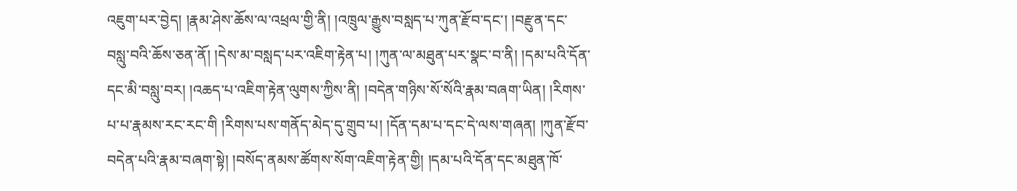འཇུག་པར་བྱེད། །རྣམ་ཤེས་ཆོས་ལ་འཕྲལ་གྱི་ནི། །འཁྲུལ་རྒྱུས་བསླད་པ་ཀུན་རྫོབ་དང་། །བརྫུན་དང་བསླུ་བའི་ཆོས་ཅན་ནོ། །དེས་མ་བསླད་པར་འཇིག་རྟེན་པ། །ཀུན་ལ་མཐུན་པར་སྣང་བ་ནི། །དམ་པའི་དོན་དང་མི་བསླུ་བར། །འཆད་པ་འཇིག་རྟེན་ལུགས་ཀྱིས་ནི། །བདེན་གཉིས་སོ་སོའི་རྣམ་བཞག་ཡིན། །རིགས་པ་པ་རྣམས་རང་རང་གི །རིགས་པས་གནོད་མེད་དུ་གྲུབ་པ། །དོན་དམ་པ་དང་དེ་ལས་གཞན། །ཀུན་རྫོབ་བདེན་པའི་རྣམ་བཞག་སྟེ། །བསོད་ནམས་ཚོགས་སོག་འཇིག་རྟེན་གྱི། །དམ་པའི་དོན་དང་མཐུན་ཁོ་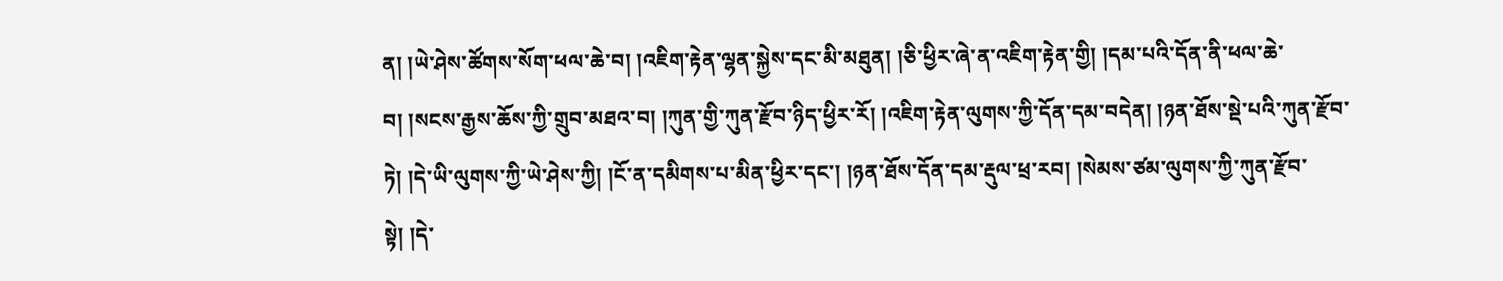ན། །ཡེ་ཤེས་ཚོགས་སོག་ཕལ་ཆེ་བ། །འཇིག་རྟེན་ལྷན་སྐྱེས་དང་མི་མཐུན། །ཅི་ཕྱིར་ཞེ་ན་འཇིག་རྟེན་གྱི། །དམ་པའི་དོན་ནི་ཕལ་ཆེ་བ། །སངས་རྒྱས་ཆོས་ཀྱི་གྲུབ་མཐའ་བ། །ཀུན་གྱི་ཀུན་རྫོབ་ཉིད་ཕྱིར་རོ། །འཇིག་རྟེན་ལུགས་ཀྱི་དོན་དམ་བདེན། །ཉན་ཐོས་སྡེ་པའི་ཀུན་རྫོབ་ཏེ། །དེ་ཡི་ལུགས་ཀྱི་ཡེ་ཤེས་ཀྱི། །ངོ་ན་དམིགས་པ་མིན་ཕྱིར་དང་། །ཉན་ཐོས་དོན་དམ་རྡུལ་ཕྲ་རབ། །སེམས་ཙམ་ལུགས་ཀྱི་ཀུན་རྫོབ་སྟེ། །དེ་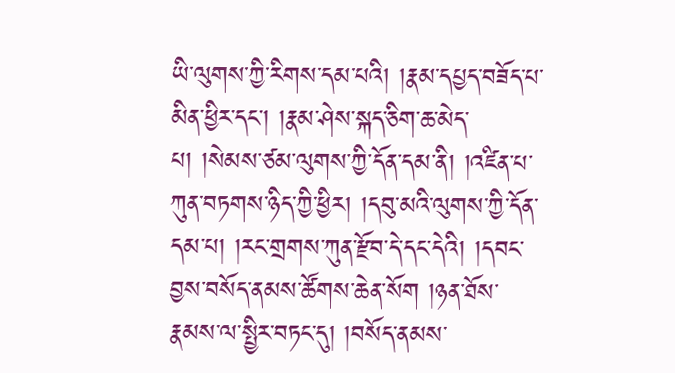ཡི་ལུགས་ཀྱི་རིགས་དམ་པའི། །རྣམ་དཔྱད་བཟོད་པ་མིན་ཕྱིར་དང་། །རྣམ་ཤེས་སྐད་ཅིག་ཆ་མེད་པ། །སེམས་ཙམ་ལུགས་ཀྱི་དོན་དམ་ནི། །འཛིན་པ་ཀུན་བཏགས་ཉིད་ཀྱི་ཕྱིར། །དབུ་མའི་ལུགས་ཀྱི་དོན་དམ་པ། །རང་གྲགས་ཀུན་རྫོབ་དེ་དང་དེའི། །དབང་བྱས་བསོད་ནམས་ཚོགས་ཆེན་སོག །ཉན་ཐོས་རྣམས་ལ་སྤྱིར་བཏང་དུ། །བསོད་ནམས་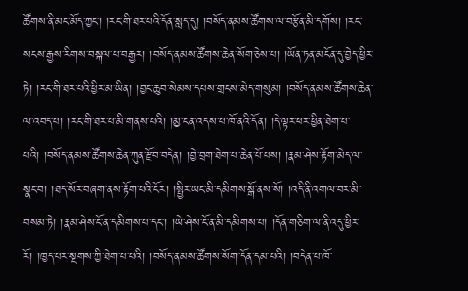ཚོགས་ནི་མང་མོད་ཀྱང་། །རང་གི་ཐར་པའི་དོན་སླད་དུ། །བསོད་ནམས་ཚོགས་ལ་བརྩོན་མི་དགོས། །རང་སངས་རྒྱས་རིགས་བསྐལ་པ་བརྒྱར། །བསོད་ནམས་ཚོགས་ཆེན་སོག་ཅེས་པ། །ཡོན་ཏན་མངོན་དུ་བྱེད་ཕྱིར་ཏེ། །རང་གི་ཐར་པའི་ཕྱིར་མ་ཡིན། །བྱང་ཆུབ་སེམས་དཔས་གྲངས་མེད་གསུམ། །བསོད་ནམས་ཚོགས་ཆེན་ལ་འབད་པ། །རང་གི་ཐར་པ་མི་གནས་པའི། །མྱ་ངན་འདས་པ་ཁོ་ནའི་དོན། །དེ་ལྟར་ཕར་ཕྱིན་ཐེག་པ་པའི། །བསོད་ནམས་ཚོགས་ཆེན་ཀུན་རྫོབ་བདེན། །བྱེ་བྲག་ཐེག་པ་ཆེན་པོ་པས། །རྣམ་ཤེས་རྟོག་མེད་ལ་སྣང་བ། །ཐད་སོར་བཞག་ནས་རྟོག་པའི་ངོར། །སྤྱིར་ཡང་མི་དམིགས་སྒོ་ནས་སོ། །འདི་ནི་འགལ་བར་མི་བསམ་ཏེ། །རྣམ་ཤེས་ངོ་ན་དམིགས་པ་དང་། །ཡེ་ཤེས་ངོ་ན་མི་དམིགས་པ། །དོན་གཅིག་ལ་ནི་འདུ་ཕྱིར་རོ། །ཁྱད་པར་སྔགས་ཀྱི་ཐེག་པ་པའི། །བསོད་ནམས་ཚོགས་སོག་དོན་དམ་པའི། །བདེན་པ་ཁོ་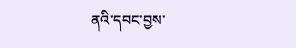ནའི་དབང་བྱས་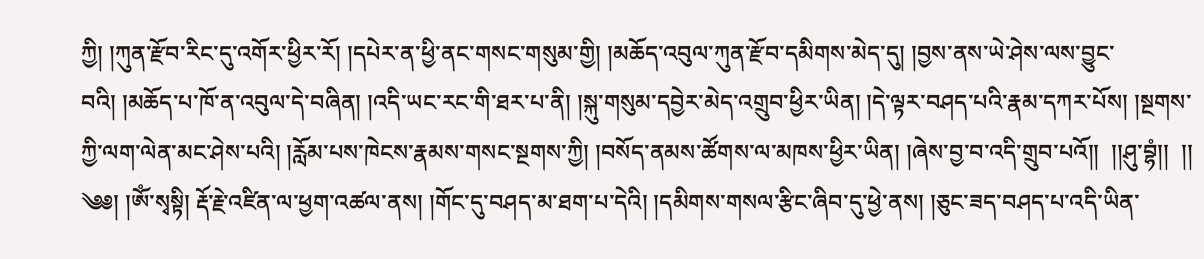ཀྱི། །ཀུན་རྫོབ་རིང་དུ་འགོར་ཕྱིར་རོ། །དཔེར་ན་ཕྱི་ནང་གསང་གསུམ་གྱི། །མཆོད་འབུལ་ཀུན་རྫོབ་དམིགས་མེད་དུ། །བྱས་ནས་ཡེ་ཤེས་ལས་བྱུང་བའི། །མཆོད་པ་ཁོ་ན་འབུལ་དེ་བཞིན། །འདི་ཡང་རང་གི་ཐར་པ་ནི། །སྐུ་གསུམ་དབྱེར་མེད་འགྲུབ་ཕྱིར་ཡིན། །དེ་ལྟར་བཤད་པའི་རྣམ་དཀར་པོས། །སྔགས་ཀྱི་ལག་ལེན་མང་ཤེས་པའི། །རློམ་པས་ཁེངས་རྣམས་གསང་སྔགས་ཀྱི། །བསོད་ནམས་ཚོགས་ལ་མཁས་ཕྱིར་ཡིན། །ཞེས་བྱ་བ་འདི་གྲུབ་པའོ།།  །།ཤུ་བྷཾ།།  །།  ༄༅། །ཨོཾ་སྭསྟི། རྡོ་རྗེ་འཛིན་ལ་ཕྱག་འཚལ་ནས། །གོང་དུ་བཤད་མ་ཐག་པ་དེའི། །དམིགས་གསལ་རྩིང་ཞིབ་དུ་ཕྱེ་ནས། །ཅུང་ཟད་བཤད་པ་འདི་ཡིན་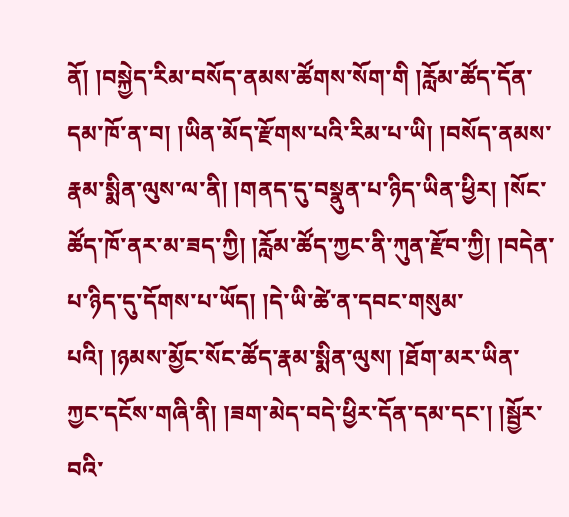ནོ། །བསྐྱེད་རིམ་བསོད་ནམས་ཚོགས་སོག་གི །རློམ་ཚོད་དོན་དམ་ཁོ་ན་བ། །ཡིན་མོད་རྫོགས་པའི་རིམ་པ་ཡི། །བསོད་ནམས་རྣམ་སྨིན་ལུས་ལ་ནི། །གནད་དུ་བསྣུན་པ་ཉིད་ཡིན་ཕྱིར། །སོང་ཚོད་ཁོ་ནར་མ་ཟད་ཀྱི། །རློམ་ཚོད་ཀྱང་ནི་ཀུན་རྫོབ་ཀྱི། །བདེན་པ་ཉིད་དུ་དོགས་པ་ཡོད། །དེ་ཡི་ཚེ་ན་དབང་གསུམ་པའི། །ཉམས་མྱོང་སོང་ཚོད་རྣམ་སྨིན་ལུས། །ཐོག་མར་ཡིན་ཀྱང་དངོས་གཞི་ནི། །ཟག་མེད་བདེ་ཕྱིར་དོན་དམ་དང་། །སྦྱོར་བའི་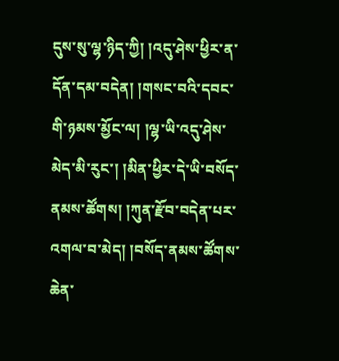དུས་སུ་ལྷ་ཉིད་ཀྱི། །འདུ་ཤེས་ཕྱིར་ན་དོན་དམ་བདེན། །གསང་བའི་དབང་གི་ཉམས་མྱོང་ལ། །ལྷ་ཡི་འདུ་ཤེས་མེད་མི་རུང་། །མིན་ཕྱིར་དེ་ཡི་བསོད་ནམས་ཚོགས། །ཀུན་རྫོབ་བདེན་པར་འགལ་བ་མེད། །བསོད་ནམས་ཚོགས་ཆེན་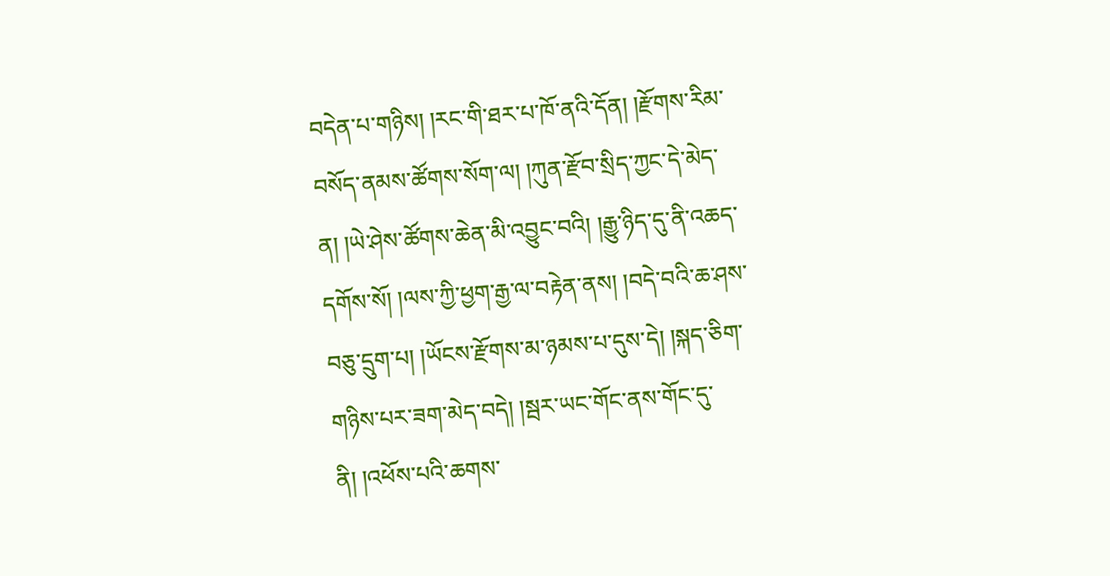བདེན་པ་གཉིས། །རང་གི་ཐར་པ་ཁོ་ནའི་དོན། །རྫོགས་རིམ་བསོད་ནམས་ཚོགས་སོག་ལ། །ཀུན་རྫོབ་སྲིད་ཀྱང་དེ་མེད་ན། །ཡེ་ཤེས་ཚོགས་ཆེན་མི་འབྱུང་བའི། །རྒྱུ་ཉིད་དུ་ནི་འཆད་དགོས་སོ། །ལས་ཀྱི་ཕྱག་རྒྱ་ལ་བརྟེན་ནས། །བདེ་བའི་ཆ་ཤས་བཅུ་དྲུག་པ། །ཡོངས་རྫོགས་མ་ཉམས་པ་དུས་དེ། །སྐད་ཅིག་གཉིས་པར་ཟག་མེད་བདེ། །སྦར་ཡང་གོང་ནས་གོང་དུ་ནི། །འཕོས་པའི་ཆགས་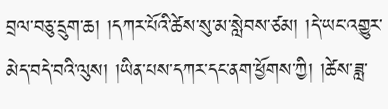བྲལ་བཅུ་དྲུག་ཆ། །དཀར་པོའི་ཚེས་སུ་མ་སླེབས་ཙམ། །དེ་ཡང་འགྱུར་མེད་བདེ་བའི་ལུས། །ཡིན་པས་དཀར་དང་ནག་ཕྱོགས་ཀྱི། །ཚེས་ཟླ་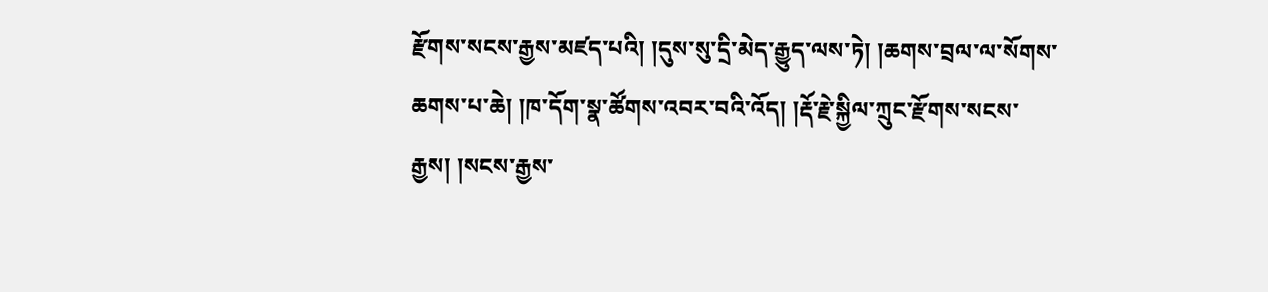རྫོགས་སངས་རྒྱས་མཛད་པའི། །དུས་སུ་དྲི་མེད་རྒྱུད་ལས་ཏེ། །ཆགས་བྲལ་ལ་སོགས་ཆགས་པ་ཆེ། །ཁ་དོག་སྣ་ཚོགས་འབར་བའི་འོད། །རྡོ་རྗེ་སྐྱིལ་ཀྲུང་རྫོགས་སངས་རྒྱས། །སངས་རྒྱས་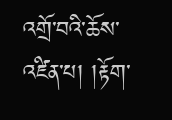འགྲོ་བའི་ཆོས་འཛིན་པ། །རྟོག་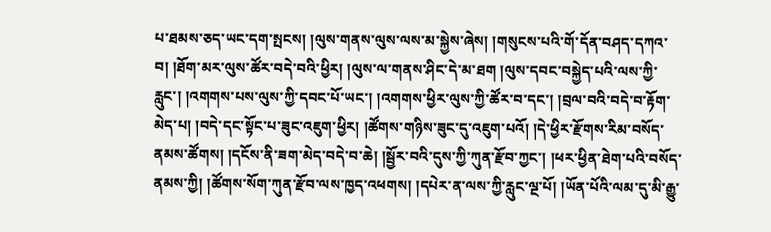པ་ཐམས་ཅད་ཡང་དག་སྤངས། །ལུས་གནས་ལུས་ལས་མ་སྐྱེས་ཞེས། །གསུངས་པའི་གོ་དོན་བཤད་དཀའ་བ། །ཐོག་མར་ལུས་ཚོར་བདེ་བའི་ཕྱིར། །ལུས་ལ་གནས་ཤིང་དེ་མ་ཐག །ལུས་དབང་བསྐྱེད་པའི་ལས་ཀྱི་རླུང་། །འགགས་པས་ལུས་ཀྱི་དབང་པོ་ཡང་། །འགགས་ཕྱིར་ལུས་ཀྱི་ཚོར་བ་དང་། །བྲལ་བའི་བདེ་བ་རྟོག་མེད་པ། །བདེ་དང་སྟོང་པ་ཟུང་འཇུག་ཕྱིར། །ཚོགས་གཉིས་ཟུང་དུ་འཇུག་པའོ། །དེ་ཕྱིར་རྫོགས་རིམ་བསོད་ནམས་ཚོགས། །དངོས་ནི་ཟག་མེད་བདེ་བ་ཆེ། །སྦྱོར་བའི་དུས་ཀྱི་ཀུན་རྫོབ་ཀྱང་། །ཕར་ཕྱིན་ཐེག་པའི་བསོད་ནམས་ཀྱི། །ཚོགས་སོག་ཀུན་རྫོབ་ལས་ཁྱད་འཕགས། །དཔེར་ན་ལས་ཀྱི་རླུང་ལྔ་པོ། །ཡོན་པོའི་ལམ་དུ་མི་རྒྱུ་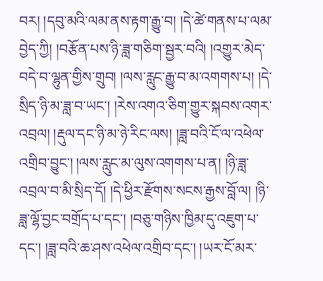བར། །དབུ་མའི་ལམ་ནས་རྟག་རྒྱུ་བ། །དེ་ཚེ་གནས་པ་ལམ་བྱེད་ཀྱི། །བརྩོན་པས་ཉི་ཟླ་གཅིག་སྦྱར་བའི། །འགྱུར་མེད་བདེ་བ་ལྷུན་གྱིས་གྲུབ། །ལས་རླུང་རྒྱུ་བ་མ་འགགས་པ། །དེ་སྲིད་ཉི་མ་ཟླ་བ་ཡང་། །རེས་འགའ་ཅིག་གྱུར་སྐབས་འགར་འབྲལ། །རྡུལ་དང་ཉི་མ་ཉེ་རིང་ལས། །ཟླ་བའི་ངོ་ལ་འཕེལ་འགྲིབ་བྱུང་། །ལས་རླུང་མ་ལུས་འགགས་པ་ན། །ཉི་ཟླ་འབྲལ་བ་མི་སྲིད་དོ། །དེ་ཕྱིར་རྫོགས་སངས་རྒྱས་བློ་ལ། །ཉི་ཟླ་ལྷོ་བྱང་བགྲོད་པ་དང་། །བཅུ་གཉིས་ཁྱིམ་དུ་འཇུག་པ་དང་། །ཟླ་བའི་ཆ་ཤས་འཕེལ་འགྲིབ་དང་། །ཡར་ངོ་མར་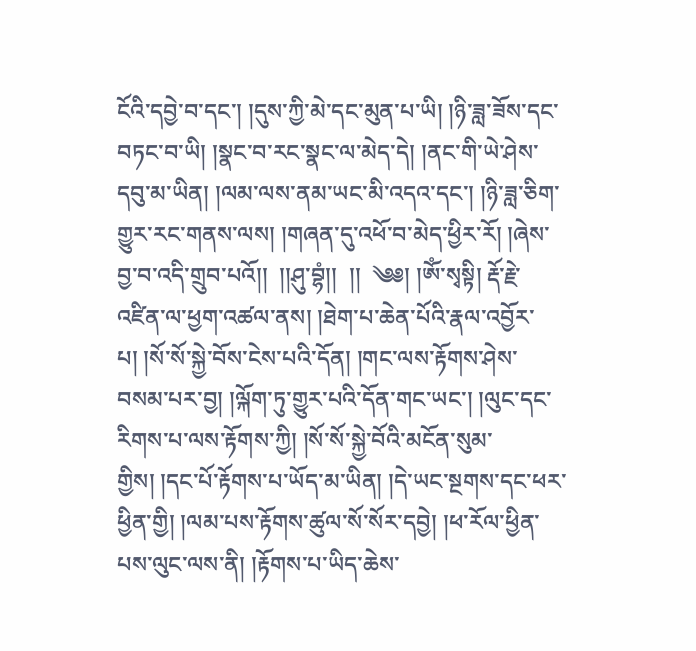ངོའི་དབྱེ་བ་དང་། །དུས་ཀྱི་མེ་དང་མུན་པ་ཡི། །ཉི་ཟླ་ཟོས་དང་བཏང་བ་ཡི། །སྣང་བ་རང་སྣང་ལ་མེད་དེ། །ནང་གི་ཡེ་ཤེས་དབུ་མ་ཡིན། །ལམ་ལས་ནམ་ཡང་མི་འདའ་དང་། །ཉི་ཟླ་ཅིག་གྱུར་རང་གནས་ལས། །གཞན་དུ་འཕོ་བ་མེད་ཕྱིར་རོ། །ཞེས་བྱ་བ་འདི་གྲུབ་པའོ།།  །།ཤུ་བྷཾ།།  །།  ༄༅། །ཨོཾ་སྭསྟི། རྡོ་རྗེ་འཛིན་ལ་ཕྱག་འཚལ་ནས། །ཐེག་པ་ཆེན་པོའི་རྣལ་འབྱོར་པ། །སོ་སོ་སྐྱེ་བོས་ངེས་པའི་དོན། །གང་ལས་རྟོགས་ཤེས་བསམ་པར་བྱ། །ལྐོག་ཏུ་གྱུར་པའི་དོན་གང་ཡང་། །ལུང་དང་རིགས་པ་ལས་རྟོགས་ཀྱི། །སོ་སོ་སྐྱེ་བོའི་མངོན་སུམ་གྱིས། །དང་པོ་རྟོགས་པ་ཡོད་མ་ཡིན། །དེ་ཡང་སྔགས་དང་ཕར་ཕྱིན་གྱི། །ལམ་པས་རྟོགས་ཚུལ་སོ་སོར་དབྱེ། །ཕ་རོལ་ཕྱིན་པས་ལུང་ལས་ནི། །རྟོགས་པ་ཡིད་ཆེས་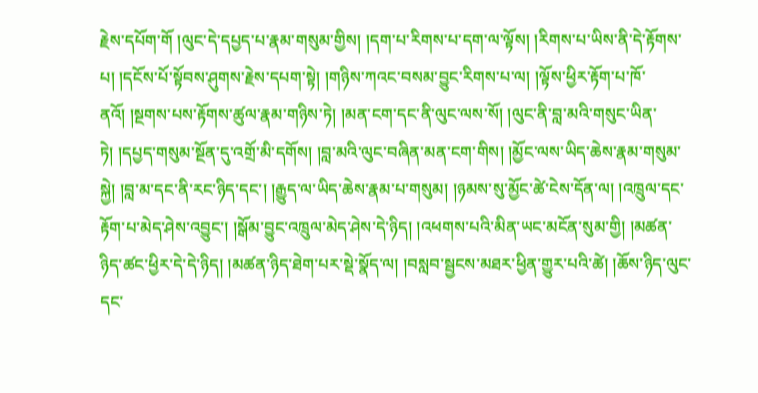རྗེས་དཔོག་གོ །ལུང་དེ་དཔྱད་པ་རྣམ་གསུམ་གྱིས། །དག་པ་རིགས་པ་དག་ལ་ལྟོས། །རིགས་པ་ཡིས་ནི་དེ་རྟོགས་པ། །དངོས་པོ་སྟོབས་ཤུགས་རྗེས་དཔག་སྟེ། །གཉིས་ཀའང་བསམ་བྱུང་རིགས་པ་ལ། །ལྟོས་ཕྱིར་རྟོག་པ་ཁོ་ནའོ། །སྔགས་པས་རྟོགས་ཚུལ་རྣམ་གཉིས་ཏེ། །མན་ངག་དང་ནི་ལུང་ལས་སོ། །ལུང་ནི་བླ་མའི་གསུང་ཡིན་ཏེ། །དཔྱད་གསུམ་སྔོན་དུ་འགྲོ་མི་དགོས། །བླ་མའི་ལུང་བཞིན་མན་ངག་གིས། །མྱོང་ལས་ཡིད་ཆེས་རྣམ་གསུམ་སྐྱེ། །བླ་མ་དང་ནི་རང་ཉིད་དང་། །རྒྱུད་ལ་ཡིད་ཆེས་རྣམ་པ་གསུམ། །ཉམས་སུ་མྱོང་ཚེ་ངེས་དོན་ལ། །འཁྲུལ་དང་རྟོག་པ་མེད་ཤེས་འབྱུང་། །སྒོམ་བྱུང་འཁྲུལ་མེད་ཤེས་དེ་ཉིད། །འཕགས་པའི་མིན་ཡང་མངོན་སུམ་གྱི། །མཚན་ཉིད་ཚང་ཕྱིར་དེ་དེ་ཉིད། །མཚན་ཉིད་ཐེག་པར་སྡེ་སྣོད་ལ། །བསླབ་སྦྱངས་མཐར་ཕྱིན་གྱུར་པའི་ཚེ། །ཆོས་ཉིད་ལུང་དང་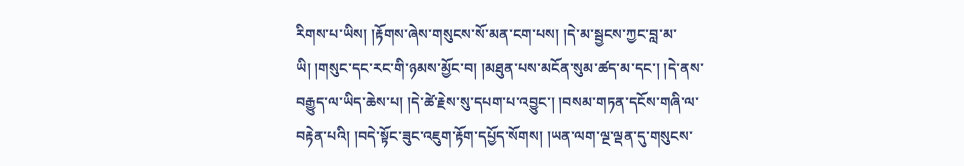རིགས་པ་ཡིས། །རྟོགས་ཞེས་གསུངས་སོ་མན་ངག་པས། །དེ་མ་སྦྱངས་ཀྱང་བླ་མ་ཡི། །གསུང་དང་རང་གི་ཉམས་མྱོང་བ། །མཐུན་པས་མངོན་སུམ་ཚད་མ་དང་། །དེ་ནས་བརྒྱུད་ལ་ཡིད་ཆེས་པ། །དེ་ཚེ་རྗེས་སུ་དཔག་པ་འབྱུང་། །བསམ་གཏན་དངོས་གཞི་ལ་བརྟེན་པའི། །བདེ་སྟོང་ཟུང་འཇུག་རྟོག་དཔྱོད་སོགས། །ཡན་ལག་ལྔ་ལྡན་དུ་གསུངས་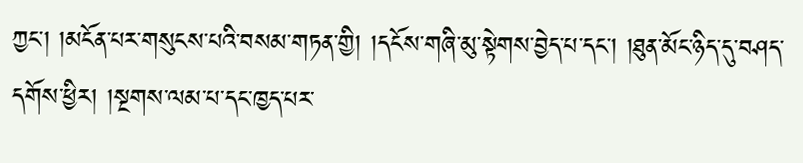ཀྱང་། །མངོན་པར་གསུངས་པའི་བསམ་གཏན་གྱི། །དངོས་གཞི་མུ་སྟེགས་བྱེད་པ་དང་། །ཐུན་མོང་ཉིད་དུ་བཤད་དགོས་ཕྱིར། །སྔགས་ལམ་པ་དང་ཁྱད་པར་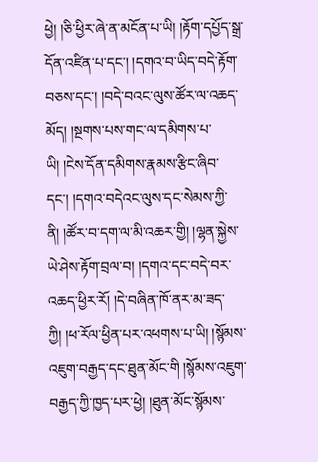ཕྱེ། །ཅི་ཕྱིར་ཞེ་ན་མངོན་པ་ཡི། །རྟོག་དཔྱོད་སྒྲ་དོན་འཛིན་པ་དང་། །དགའ་བ་ཡིད་བདེ་རྟོག་བཅས་དང་། །བདེ་བའང་ལུས་ཚོར་ལ་འཆད་མོད། །སྔགས་པས་གང་ལ་དམིགས་པ་ཡི། །ངེས་དོན་དམིགས་རྣམས་རྩིང་ཞིབ་དང་། །དགའ་བདེའང་ལུས་དང་སེམས་ཀྱི་ནི། །ཚོར་བ་དག་ལ་མི་འཆར་གྱི། །ལྷན་སྐྱེས་ཡེ་ཤེས་རྟོག་བྲལ་བ། །དགའ་དང་བདེ་བར་འཆད་ཕྱིར་རོ། །དེ་བཞིན་ཁོ་ནར་མ་ཟད་ཀྱི། །ཕ་རོལ་ཕྱིན་པར་འཕགས་པ་ཡི། །སྙོམས་འཇུག་བརྒྱད་དང་ཐུན་མོང་གི །སྙོམས་འཇུག་བརྒྱད་ཀྱི་ཁྱད་པར་ཕྱེ། །ཐུན་མོང་སྙོམས་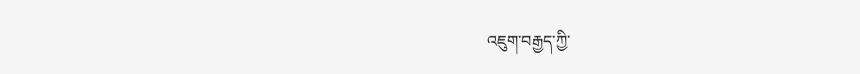འཇུག་བརྒྱད་ཀྱི་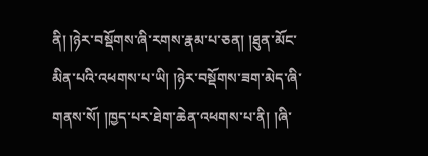ནི། །ཉེར་བསྡོགས་ཞི་རགས་རྣམ་པ་ཅན། །ཐུན་མོང་མིན་པའི་འཕགས་པ་ཡི། །ཉེར་བསྡོགས་ཟག་མེད་ཞི་གནས་སོ། །ཁྱད་པར་ཐེག་ཆེན་འཕགས་པ་ནི། །ཞི་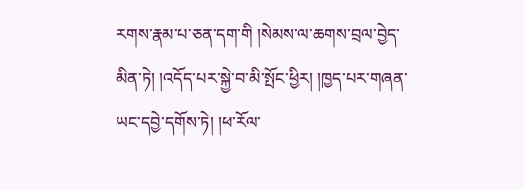རགས་རྣམ་པ་ཅན་དག་གི །སེམས་ལ་ཆགས་བྲལ་བྱེད་མིན་ཏེ། །འདོད་པར་སྐྱེ་བ་མི་སྤོང་ཕྱིར། །ཁྱད་པར་གཞན་ཡང་དབྱེ་དགོས་ཏེ། །ཕ་རོལ་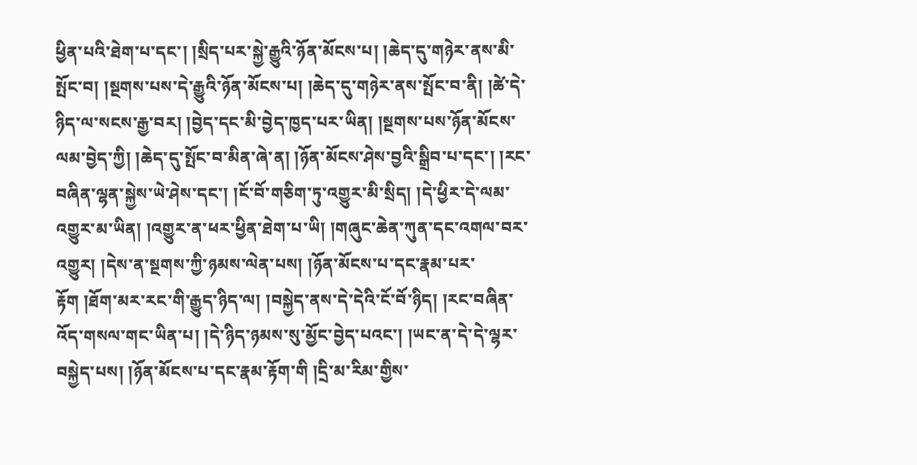ཕྱིན་པའི་ཐེག་པ་དང་། །སྲིད་པར་སྐྱེ་རྒྱུའི་ཉོན་མོངས་པ། །ཆེད་དུ་གཉེར་ནས་མི་སྤོང་བ། །སྔགས་པས་དེ་རྒྱུའི་ཉོན་མོངས་པ། །ཆེད་དུ་གཉེར་ནས་སྤོང་བ་ནི། །ཚེ་དེ་ཉིད་ལ་སངས་རྒྱ་བར། །བྱེད་དང་མི་བྱེད་ཁྱད་པར་ཡིན། །སྔགས་པས་ཉོན་མོངས་ལམ་བྱེད་ཀྱི། །ཆེད་དུ་སྤོང་བ་མིན་ཞེ་ན། །ཉོན་མོངས་ཤེས་བྱའི་སྒྲིབ་པ་དང་། །རང་བཞིན་ལྷན་སྐྱེས་ཡེ་ཤེས་དང་། །ངོ་བོ་གཅིག་ཏུ་འགྱུར་མི་སྲིད། །དེ་ཕྱིར་དེ་ལམ་འགྱུར་མ་ཡིན། །འགྱུར་ན་ཕར་ཕྱིན་ཐེག་པ་ཡི། །གཞུང་ཆེན་ཀུན་དང་འགལ་བར་འགྱུར། །དེས་ན་སྔགས་ཀྱི་ཉམས་ལེན་པས། །ཉོན་མོངས་པ་དང་རྣམ་པར་རྟོག །ཐོག་མར་རང་གི་རྒྱུད་ཉིད་ལ། །བསྐྱེད་ནས་དེ་དེའི་ངོ་བོ་ཉིད། །རང་བཞིན་འོད་གསལ་གང་ཡིན་པ། །དེ་ཉིད་ཉམས་སུ་མྱོང་བྱེད་པའང་། །ཡང་ན་དེ་དེ་ལྷར་བསྐྱེད་པས། །ཉོན་མོངས་པ་དང་རྣམ་རྟོག་གི །དྲི་མ་རིམ་གྱིས་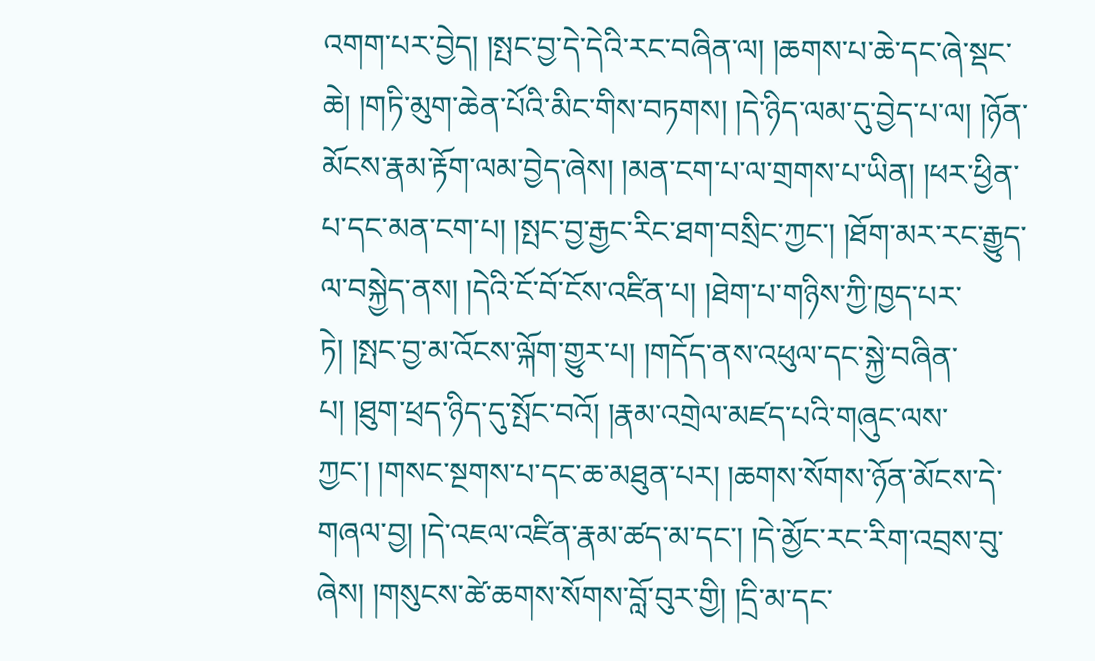འགག་པར་བྱེད། །སྤང་བྱ་དེ་དེའི་རང་བཞིན་ལ། །ཆགས་པ་ཆེ་དང་ཞེ་སྡང་ཆེ། །གཏི་མུག་ཆེན་པོའི་མིང་གིས་བཏགས། །དེ་ཉིད་ལམ་དུ་བྱེད་པ་ལ། །ཉོན་མོངས་རྣམ་རྟོག་ལམ་བྱེད་ཞེས། །མན་ངག་པ་ལ་གྲགས་པ་ཡིན། །ཕར་ཕྱིན་པ་དང་མན་ངག་པ། །སྤང་བྱ་རྒྱང་རིང་ཐག་བསྲིང་ཀྱང་། །ཐོག་མར་རང་རྒྱུད་ལ་བསྐྱེད་ནས། །དེའི་ངོ་བོ་ངོས་འཛིན་པ། །ཐེག་པ་གཉིས་ཀྱི་ཁྱད་པར་ཏེ། །སྤང་བྱ་མ་འོངས་ལྐོག་གྱུར་པ། །གདོད་ནས་འཕུལ་དང་སྐྱེ་བཞིན་པ། །ཐུག་ཕྲད་ཉིད་དུ་སྤོང་བའོ། །རྣམ་འགྲེལ་མཛད་པའི་གཞུང་ལས་ཀྱང་། །གསང་སྔགས་པ་དང་ཆ་མཐུན་པར། །ཆགས་སོགས་ཉོན་མོངས་དེ་གཞལ་བྱ། །དེ་འཇལ་འཛིན་རྣམ་ཚད་མ་དང་། །དེ་མྱོང་རང་རིག་འབྲས་བུ་ཞེས། །གསུངས་ཚེ་ཆགས་སོགས་བློ་བུར་གྱི། །དྲི་མ་དང་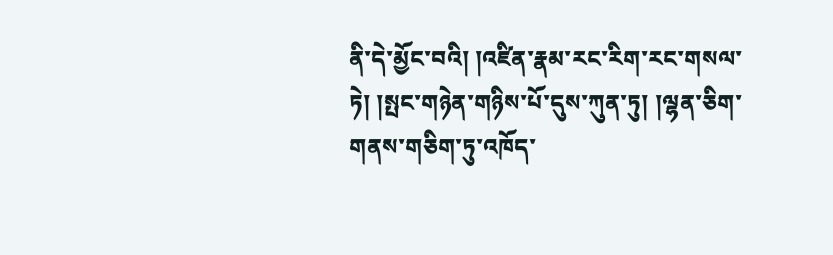ནི་དེ་མྱོང་བའི། །འཛིན་རྣམ་རང་རིག་རང་གསལ་ཏེ། །སྤང་གཉེན་གཉིས་པོ་དུས་ཀུན་ཏུ། །ལྷན་ཅིག་གནས་གཅིག་ཏུ་འཁོད་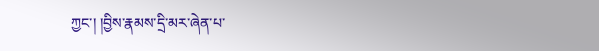ཀྱང་། །བྱིས་རྣམས་དྲི་མར་ཞེན་པ་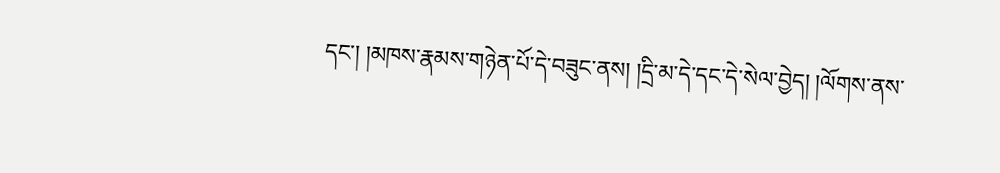དང་། །མཁས་རྣམས་གཉེན་པོ་དེ་བཟུང་ནས། །དྲི་མ་དེ་དང་དེ་སེལ་བྱེད། །ལོགས་ནས་